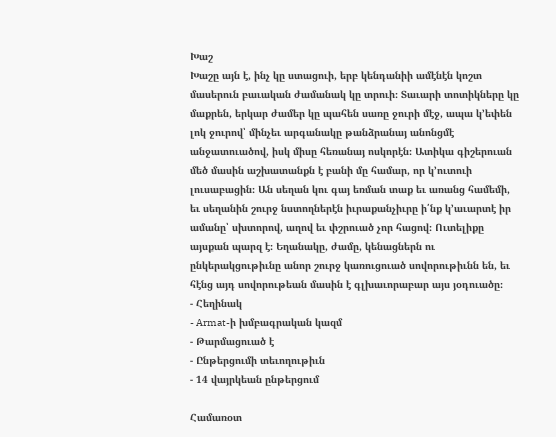Խաշ
Խաշը այն է, ինչ կը ստացուի, երբ կենդանիի ամէնէն կոշտ մասերուն բաւական ժամանակ կը տրուի։ Տաւարի տոտիկները կը մաքրեն, երկար ժամեր կը պահեն սառը ջուրի մէջ, ապա կ՚եփեն լոկ ջուրով՝ մինչեւ արգանակը թանձրանայ անոնցմէ անջատուածով, իսկ միսը հեռանայ ոսկորէն։ Ատիկա գիշերուան մեծ մասին աշխատանքն է բանի մը համար, որ կ՚ուտուի լուսաբացին։ Ան սեղան կու գայ եռման տաք եւ առանց համեմի, եւ սեղանին շուրջ նստողներէն իւրաքանչիւրը ի՛նք կ՚աւարտէ իր ամանը՝ սխտորով, աղով եւ փշրուած չոր հացով։ Ուտելիքը այսքան պարզ է։ Եղանակը, ժամը, կենացներն ու ընկերակցութիւնը անոր շուրջ կառուցուած սովորութիւնն են, եւ հէնց այդ սովորութեան մասին է գլխաւորաբար այս յօդուածը։
- Հեղինակ
- Armat-ի խմբագրական կազմ
- Թարմացուած է
- Ընթերցումի տեւողութիւն
- 14 վայրկեան ընթերցում

Համառօտ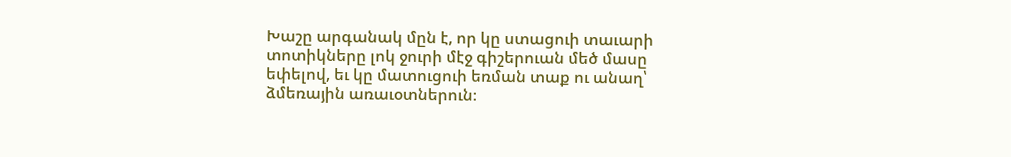Խաշը արգանակ մըն է, որ կը ստացուի տաւարի տոտիկները լոկ ջուրի մէջ գիշերուան մեծ մասը եփելով, եւ կը մատուցուի եռման տաք ու անաղ՝ ձմեռային առաւօտներուն։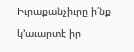Իւրաքանչիւրը ի՛նք կ՚աւարտէ իր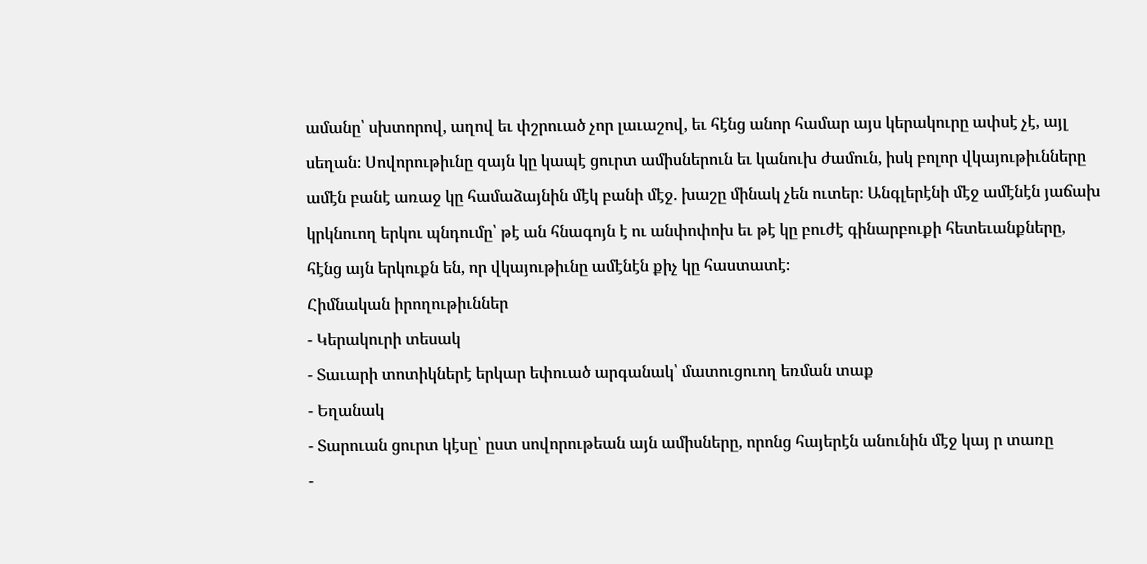ամանը՝ սխտորով, աղով եւ փշրուած չոր լաւաշով, եւ հէնց անոր համար այս կերակուրը ափսէ չէ, այլ սեղան։ Սովորութիւնը զայն կը կապէ ցուրտ ամիսներուն եւ կանուխ ժամուն, իսկ բոլոր վկայութիւնները ամէն բանէ առաջ կը համաձայնին մէկ բանի մէջ. խաշը մինակ չեն ուտեր։ Անգլերէնի մէջ ամէնէն յաճախ կրկնուող երկու պնդումը՝ թէ ան հնագոյն է ու անփոփոխ եւ թէ կը բուժէ գինարբուքի հետեւանքները, հէնց այն երկուքն են, որ վկայութիւնը ամէնէն քիչ կը հաստատէ։
Հիմնական իրողութիւններ
- Կերակուրի տեսակ
- Տաւարի տոտիկներէ երկար եփուած արգանակ՝ մատուցուող եռման տաք
- Եղանակ
- Տարուան ցուրտ կէսը՝ ըստ սովորութեան այն ամիսները, որոնց հայերէն անունին մէջ կայ ր տառը
-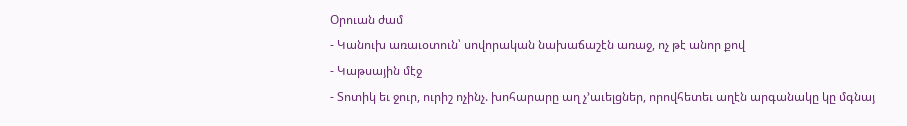Օրուան ժամ
- Կանուխ առաւօտուն՝ սովորական նախաճաշէն առաջ, ոչ թէ անոր քով
- Կաթսային մէջ
- Տոտիկ եւ ջուր, ուրիշ ոչինչ. խոհարարը աղ չ՚աւելցներ, որովհետեւ աղէն արգանակը կը մգնայ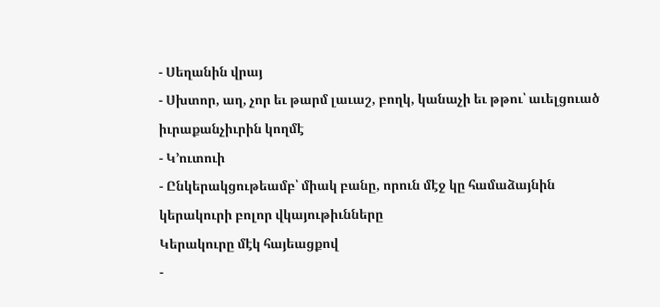- Սեղանին վրայ
- Սխտոր, աղ, չոր եւ թարմ լաւաշ, բողկ, կանաչի եւ թթու՝ աւելցուած իւրաքանչիւրին կողմէ
- Կ՚ուտուի
- Ընկերակցութեամբ՝ միակ բանը, որուն մէջ կը համաձայնին կերակուրի բոլոր վկայութիւնները
Կերակուրը մէկ հայեացքով
-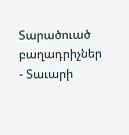Տարածուած բաղադրիչներ
- Տաւարի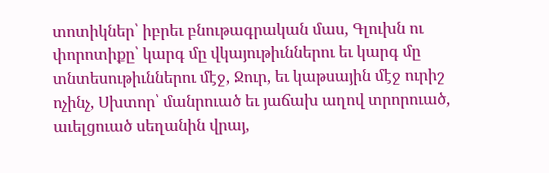տոտիկներ՝ իբրեւ բնութագրական մաս, Գլուխն ու փորոտիքը՝ կարգ մը վկայութիւններու եւ կարգ մը տնտեսութիւններու մէջ, Ջուր, եւ կաթսային մէջ ուրիշ ոչինչ, Սխտոր՝ մանրուած եւ յաճախ աղով տրորուած, աւելցուած սեղանին վրայ,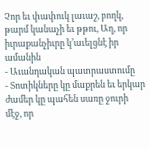Չոր եւ փափուկ լաւաշ, բողկ, թարմ կանաչի եւ թթու, Աղ, որ իւրաքանչիւրը կ՚աւելցնէ իր ամանին
- Աւանդական պատրաստումը
- Տոտիկները կը մաքրեն եւ երկար ժամեր կը պահեն սառը ջուրի մէջ, որ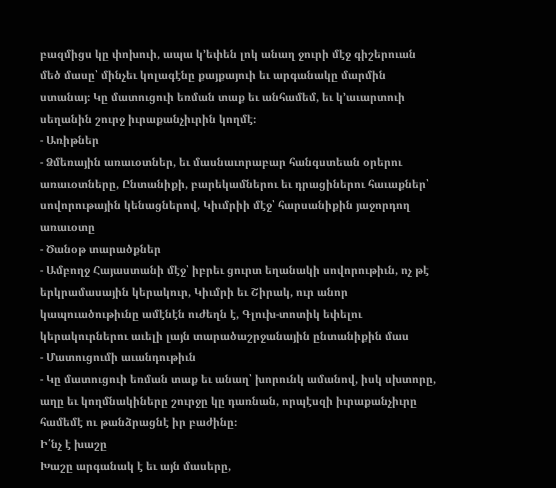բազմիցս կը փոխուի, ապա կ՚եփեն լոկ անաղ ջուրի մէջ գիշերուան մեծ մասը՝ մինչեւ կոլագէնը քայքայուի եւ արգանակը մարմին ստանայ։ Կը մատուցուի եռման տաք եւ անհամեմ, եւ կ՚աւարտուի սեղանին շուրջ իւրաքանչիւրին կողմէ։
- Առիթներ
- Ձմեռային առաւօտներ, եւ մասնաւորաբար հանգստեան օրերու առաւօտները, Ընտանիքի, բարեկամներու եւ դրացիներու հաւաքներ՝ սովորութային կենացներով, Կիւմրիի մէջ՝ հարսանիքին յաջորդող առաւօտը
- Ծանօթ տարածքներ
- Ամբողջ Հայաստանի մէջ՝ իբրեւ ցուրտ եղանակի սովորութիւն, ոչ թէ երկրամասային կերակուր, Կիւմրի եւ Շիրակ, ուր անոր կապուածութիւնը ամէնէն ուժեղն է, Գլուխ-տոտիկ եփելու կերակուրներու աւելի լայն տարածաշրջանային ընտանիքին մաս
- Մատուցումի աւանդութիւն
- Կը մատուցուի եռման տաք եւ անաղ՝ խորունկ ամանով, իսկ սխտորը, աղը եւ կողմնակիները շուրջը կը դառնան, որպէսզի իւրաքանչիւրը համեմէ ու թանձրացնէ իր բաժինը։
Ի՛նչ է խաշը
Խաշը արգանակ է եւ այն մասերը,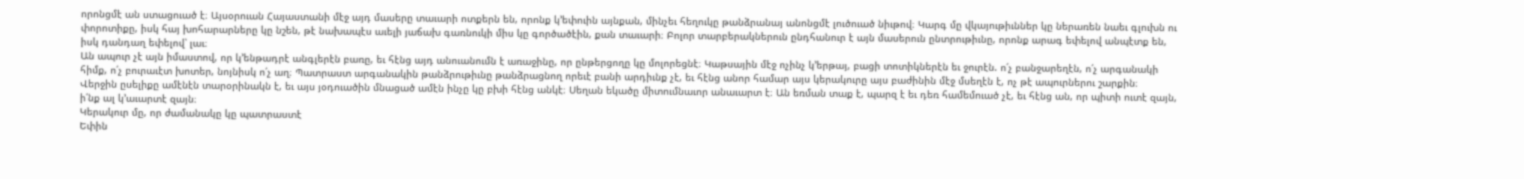որոնցմէ ան ստացուած է։ Այսօրուան Հայաստանի մէջ այդ մասերը տաւարի ոտքերն են, որոնք կ՚եփուին այնքան, մինչեւ հեղուկը թանձրանայ անոնցմէ լուծուած նիւթով։ Կարգ մը վկայութիւններ կը ներառեն նաեւ գլուխն ու փորոտիքը, իսկ հայ խոհարարները կը նշեն, թէ նախապէս աւելի յաճախ գառնուկի միս կը գործածէին, քան տաւարի։ Բոլոր տարբերակներուն ընդհանուր է այն մասերուն ընտրութիւնը, որոնք արագ եփելով անպէտք են, իսկ դանդաղ եփելով՝ լաւ։
Ան ապուր չէ այն իմաստով, որ կ՚ենթադրէ անգլերէն բառը, եւ հէնց այդ անուանումն է առաջինը, որ ընթերցողը կը մոլորեցնէ։ Կաթսային մէջ ոչինչ կ՚երթայ, բացի տոտիկներէն եւ ջուրէն. ո՛չ բանջարեղէն, ո՛չ արգանակի հիմք, ո՛չ բուրաւէտ խոտեր, նոյնիսկ ո՛չ աղ։ Պատրաստ արգանակին թանձրութիւնը թանձրացնող որեւէ բանի արդիւնք չէ, եւ հէնց անոր համար այս կերակուրը այս բաժինին մէջ մսեղէն է, ոչ թէ ապուրներու շարքին։
Վերջին ըսելիքը ամէնէն տարօրինակն է, եւ այս յօդուածին մնացած ամէն ինչը կը բխի հէնց անկէ։ Սեղան եկածը միտումնաւոր անաւարտ է։ Ան եռման տաք է, պարզ է եւ դեռ համեմուած չէ, եւ հէնց ան, որ պիտի ուտէ զայն, ի՛նք ալ կ՚աւարտէ զայն։
Կերակուր մը, որ ժամանակը կը պատրաստէ
Եփին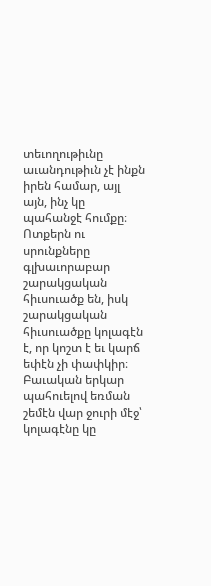տեւողութիւնը աւանդութիւն չէ ինքն իրեն համար, այլ այն, ինչ կը պահանջէ հումքը։ Ոտքերն ու սրունքները գլխաւորաբար շարակցական հիւսուածք են, իսկ շարակցական հիւսուածքը կոլագէն է, որ կոշտ է եւ կարճ եփէն չի փափկիր։ Բաւական երկար պահուելով եռման շեմէն վար ջուրի մէջ՝ կոլագէնը կը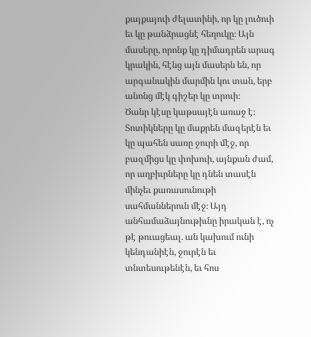քայքայուի ժելատինի, որ կը լուծուի եւ կը թանձրացնէ հեղուկը։ Այն մասերը, որոնք կը դիմադրեն արագ կրակին, հէնց այն մասերն են, որ արգանակին մարմին կու տան, երբ անոնց մէկ գիշեր կը տրուի։
Ծանր կէսը կաթսայէն առաջ է։ Տոտիկները կը մաքրեն մազերէն եւ կը պահեն սառը ջուրի մէջ, որ բազմիցս կը փոխուի, այնքան ժամ, որ աղբիւրները կը դնեն տասէն մինչեւ քառասունութի սահմաններուն մէջ։ Այդ անհամաձայնութիւնը իրական է, ոչ թէ թուացեալ. ան կախում ունի կենդանիէն, ջուրէն եւ տնտեսութենէն, եւ հոս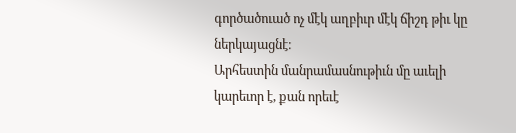գործածուած ոչ մէկ աղբիւր մէկ ճիշդ թիւ կը ներկայացնէ։
Արհեստին մանրամասնութիւն մը աւելի կարեւոր է, քան որեւէ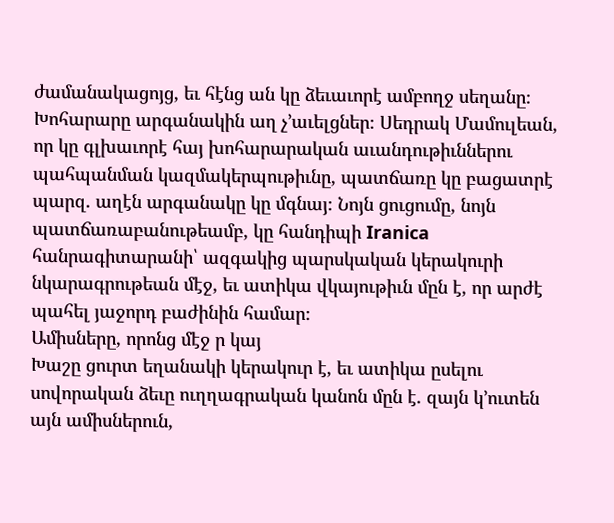ժամանակացոյց, եւ հէնց ան կը ձեւաւորէ ամբողջ սեղանը։ Խոհարարը արգանակին աղ չ՚աւելցներ։ Սեդրակ Մամուլեան, որ կը գլխաւորէ հայ խոհարարական աւանդութիւններու պահպանման կազմակերպութիւնը, պատճառը կը բացատրէ պարզ. աղէն արգանակը կը մգնայ։ Նոյն ցուցումը, նոյն պատճառաբանութեամբ, կը հանդիպի Iranica հանրագիտարանի՝ ազգակից պարսկական կերակուրի նկարագրութեան մէջ, եւ ատիկա վկայութիւն մըն է, որ արժէ պահել յաջորդ բաժինին համար։
Ամիսները, որոնց մէջ ր կայ
Խաշը ցուրտ եղանակի կերակուր է, եւ ատիկա ըսելու սովորական ձեւը ուղղագրական կանոն մըն է. զայն կ՚ուտեն այն ամիսներուն,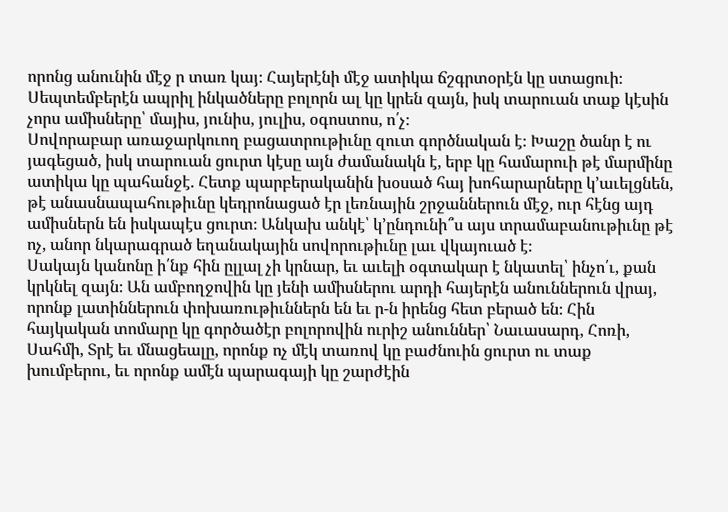որոնց անունին մէջ ր տառ կայ։ Հայերէնի մէջ ատիկա ճշգրտօրէն կը ստացուի։ Սեպտեմբերէն ապրիլ ինկածները բոլորն ալ կը կրեն զայն, իսկ տարուան տաք կէսին չորս ամիսները՝ մայիս, յունիս, յուլիս, օգոստոս, ո՛չ։
Սովորաբար առաջարկուող բացատրութիւնը զուտ գործնական է։ Խաշը ծանր է ու յագեցած, իսկ տարուան ցուրտ կէսը այն ժամանակն է, երբ կը համարուի թէ մարմինը ատիկա կը պահանջէ. Հետք պարբերականին խօսած հայ խոհարարները կ՚աւելցնեն, թէ անասնապահութիւնը կեդրոնացած էր լեռնային շրջաններուն մէջ, ուր հէնց այդ ամիսներն են իսկապէս ցուրտ։ Անկախ անկէ՝ կ՚ընդունի՞ս այս տրամաբանութիւնը թէ ոչ, անոր նկարագրած եղանակային սովորութիւնը լաւ վկայուած է։
Սակայն կանոնը ի՛նք հին ըլլալ չի կրնար, եւ աւելի օգտակար է նկատել՝ ինչո՛ւ, քան կրկնել զայն։ Ան ամբողջովին կը յենի ամիսներու արդի հայերէն անուններուն վրայ, որոնք լատիններուն փոխառութիւններն են եւ ր-ն իրենց հետ բերած են։ Հին հայկական տոմարը կը գործածէր բոլորովին ուրիշ անուններ՝ Նաւասարդ, Հոռի, Սահմի, Տրէ եւ մնացեալը, որոնք ոչ մէկ տառով կը բաժնուին ցուրտ ու տաք խումբերու, եւ որոնք ամէն պարագայի կը շարժէին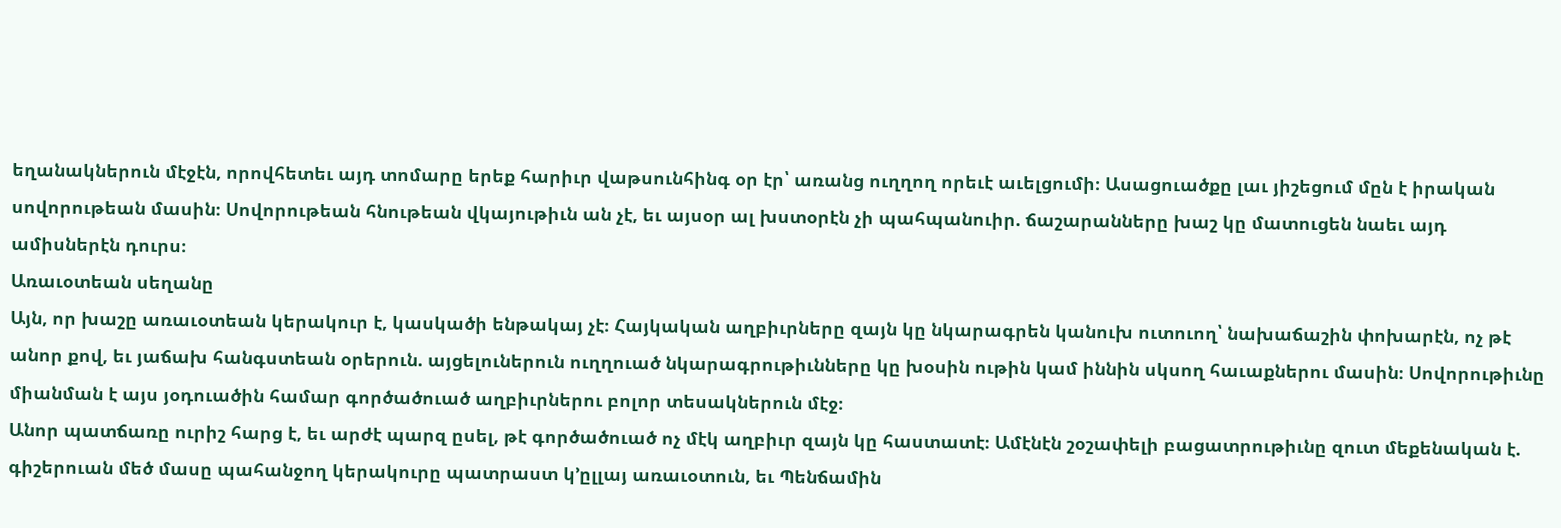եղանակներուն մէջէն, որովհետեւ այդ տոմարը երեք հարիւր վաթսունհինգ օր էր՝ առանց ուղղող որեւէ աւելցումի։ Ասացուածքը լաւ յիշեցում մըն է իրական սովորութեան մասին։ Սովորութեան հնութեան վկայութիւն ան չէ, եւ այսօր ալ խստօրէն չի պահպանուիր. ճաշարանները խաշ կը մատուցեն նաեւ այդ ամիսներէն դուրս։
Առաւօտեան սեղանը
Այն, որ խաշը առաւօտեան կերակուր է, կասկածի ենթակայ չէ։ Հայկական աղբիւրները զայն կը նկարագրեն կանուխ ուտուող՝ նախաճաշին փոխարէն, ոչ թէ անոր քով, եւ յաճախ հանգստեան օրերուն. այցելուներուն ուղղուած նկարագրութիւնները կը խօսին ութին կամ իննին սկսող հաւաքներու մասին։ Սովորութիւնը միանման է այս յօդուածին համար գործածուած աղբիւրներու բոլոր տեսակներուն մէջ։
Անոր պատճառը ուրիշ հարց է, եւ արժէ պարզ ըսել, թէ գործածուած ոչ մէկ աղբիւր զայն կը հաստատէ։ Ամէնէն շօշափելի բացատրութիւնը զուտ մեքենական է. գիշերուան մեծ մասը պահանջող կերակուրը պատրաստ կ՚ըլլայ առաւօտուն, եւ Պենճամին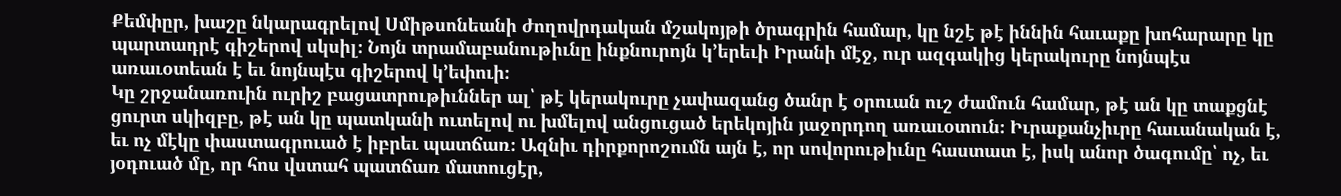Քեմփըր, խաշը նկարագրելով Սմիթսոնեանի ժողովրդական մշակոյթի ծրագրին համար, կը նշէ թէ իննին հաւաքը խոհարարը կը պարտադրէ գիշերով սկսիլ։ Նոյն տրամաբանութիւնը ինքնուրոյն կ՚երեւի Իրանի մէջ, ուր ազգակից կերակուրը նոյնպէս առաւօտեան է եւ նոյնպէս գիշերով կ՚եփուի։
Կը շրջանառուին ուրիշ բացատրութիւններ ալ՝ թէ կերակուրը չափազանց ծանր է օրուան ուշ ժամուն համար, թէ ան կը տաքցնէ ցուրտ սկիզբը, թէ ան կը պատկանի ուտելով ու խմելով անցուցած երեկոյին յաջորդող առաւօտուն։ Իւրաքանչիւրը հաւանական է, եւ ոչ մէկը փաստագրուած է իբրեւ պատճառ։ Ազնիւ դիրքորոշումն այն է, որ սովորութիւնը հաստատ է, իսկ անոր ծագումը՝ ոչ, եւ յօդուած մը, որ հոս վստահ պատճառ մատուցէր,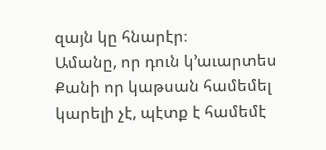զայն կը հնարէր։
Ամանը, որ դուն կ՚աւարտես
Քանի որ կաթսան համեմել կարելի չէ, պէտք է համեմէ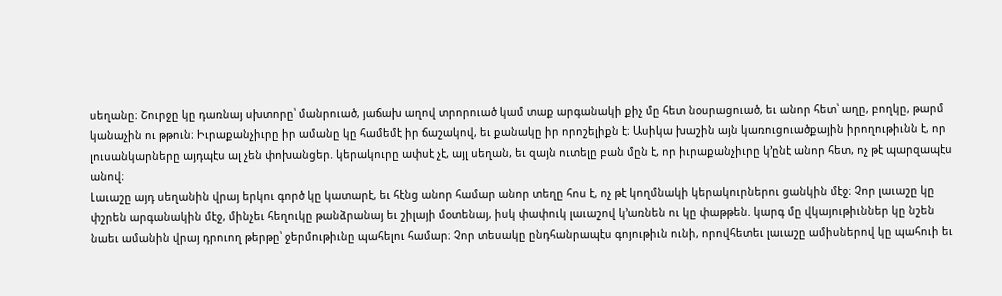սեղանը։ Շուրջը կը դառնայ սխտորը՝ մանրուած, յաճախ աղով տրորուած կամ տաք արգանակի քիչ մը հետ նօսրացուած, եւ անոր հետ՝ աղը, բողկը, թարմ կանաչին ու թթուն։ Իւրաքանչիւրը իր ամանը կը համեմէ իր ճաշակով, եւ քանակը իր որոշելիքն է։ Ասիկա խաշին այն կառուցուածքային իրողութիւնն է, որ լուսանկարները այդպէս ալ չեն փոխանցեր. կերակուրը ափսէ չէ, այլ սեղան, եւ զայն ուտելը բան մըն է, որ իւրաքանչիւրը կ՚ընէ անոր հետ, ոչ թէ պարզապէս անով։
Լաւաշը այդ սեղանին վրայ երկու գործ կը կատարէ, եւ հէնց անոր համար անոր տեղը հոս է, ոչ թէ կողմնակի կերակուրներու ցանկին մէջ։ Չոր լաւաշը կը փշրեն արգանակին մէջ, մինչեւ հեղուկը թանձրանայ եւ շիլայի մօտենայ, իսկ փափուկ լաւաշով կ՚առնեն ու կը փաթթեն. կարգ մը վկայութիւններ կը նշեն նաեւ ամանին վրայ դրուող թերթը՝ ջերմութիւնը պահելու համար։ Չոր տեսակը ընդհանրապէս գոյութիւն ունի, որովհետեւ լաւաշը ամիսներով կը պահուի եւ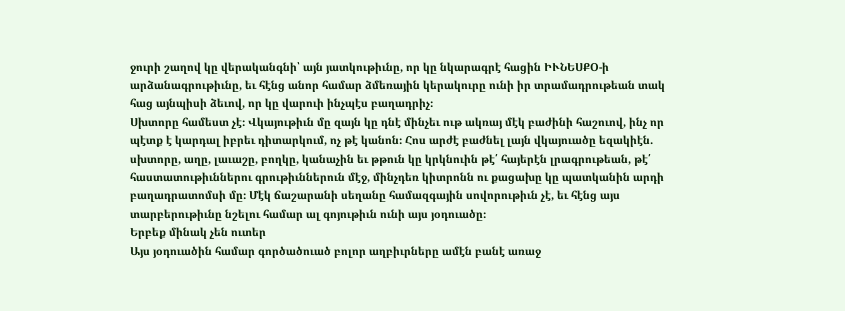ջուրի շաղով կը վերականգնի՝ այն յատկութիւնը, որ կը նկարագրէ հացին ԻՒՆԵՍՔՕ-ի արձանագրութիւնը, եւ հէնց անոր համար ձմեռային կերակուրը ունի իր տրամադրութեան տակ հաց այնպիսի ձեւով, որ կը վարուի ինչպէս բաղադրիչ։
Սխտորը համեստ չէ։ Վկայութիւն մը զայն կը դնէ մինչեւ ութ ակռայ մէկ բաժինի հաշուով, ինչ որ պէտք է կարդալ իբրեւ դիտարկում, ոչ թէ կանոն։ Հոս արժէ բաժնել լայն վկայուածը եզակիէն. սխտորը, աղը, լաւաշը, բողկը, կանաչին եւ թթուն կը կրկնուին թէ՛ հայերէն լրագրութեան, թէ՛ հաստատութիւններու գրութիւններուն մէջ, մինչդեռ կիտրոնն ու քացախը կը պատկանին արդի բաղադրատոմսի մը։ Մէկ ճաշարանի սեղանը համազգային սովորութիւն չէ, եւ հէնց այս տարբերութիւնը նշելու համար ալ գոյութիւն ունի այս յօդուածը։
Երբեք մինակ չեն ուտեր
Այս յօդուածին համար գործածուած բոլոր աղբիւրները ամէն բանէ առաջ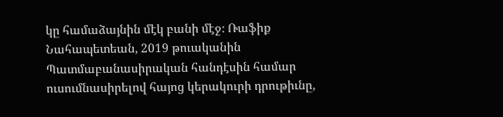կը համաձայնին մէկ բանի մէջ։ Ռաֆիք Նահապետեան, 2019 թուականին Պատմաբանասիրական հանդէսին համար ուսումնասիրելով հայոց կերակուրի դրութիւնը,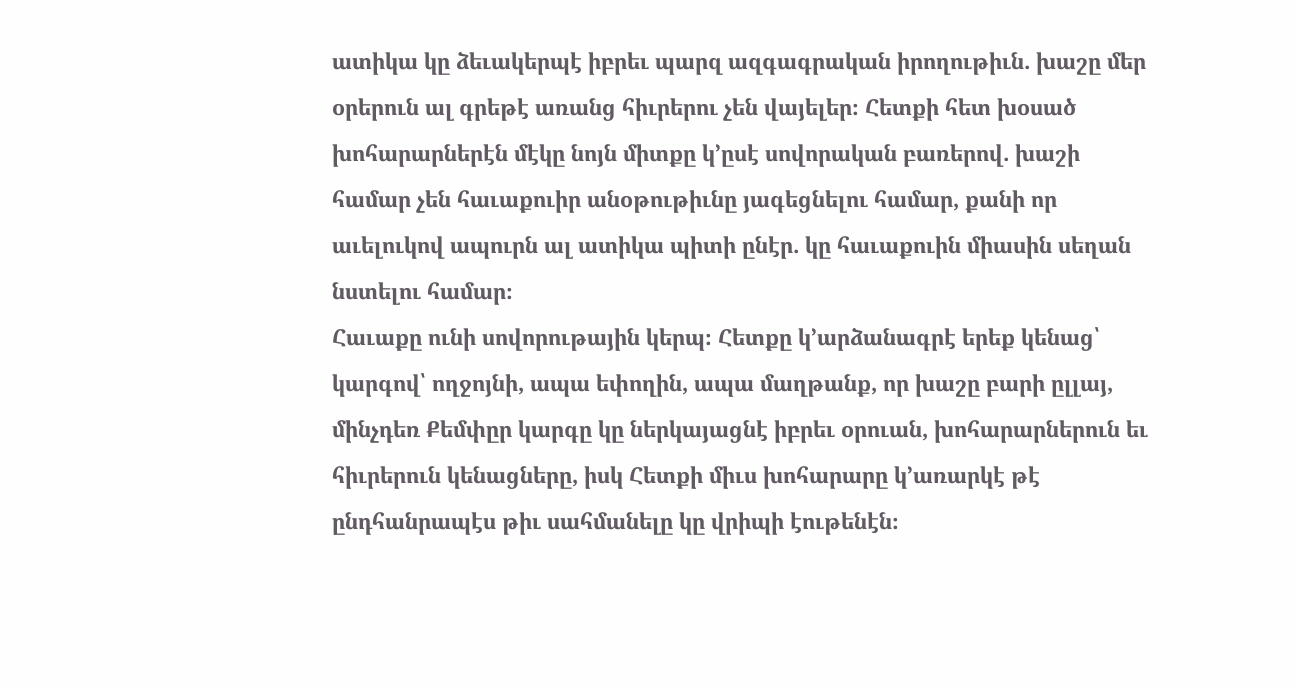ատիկա կը ձեւակերպէ իբրեւ պարզ ազգագրական իրողութիւն. խաշը մեր օրերուն ալ գրեթէ առանց հիւրերու չեն վայելեր։ Հետքի հետ խօսած խոհարարներէն մէկը նոյն միտքը կ՚ըսէ սովորական բառերով. խաշի համար չեն հաւաքուիր անօթութիւնը յագեցնելու համար, քանի որ աւելուկով ապուրն ալ ատիկա պիտի ընէր. կը հաւաքուին միասին սեղան նստելու համար։
Հաւաքը ունի սովորութային կերպ։ Հետքը կ՚արձանագրէ երեք կենաց՝ կարգով՝ ողջոյնի, ապա եփողին, ապա մաղթանք, որ խաշը բարի ըլլայ, մինչդեռ Քեմփըր կարգը կը ներկայացնէ իբրեւ օրուան, խոհարարներուն եւ հիւրերուն կենացները, իսկ Հետքի միւս խոհարարը կ՚առարկէ թէ ընդհանրապէս թիւ սահմանելը կը վրիպի էութենէն։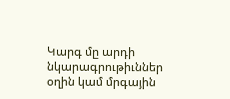Կարգ մը արդի նկարագրութիւններ օղին կամ մրգային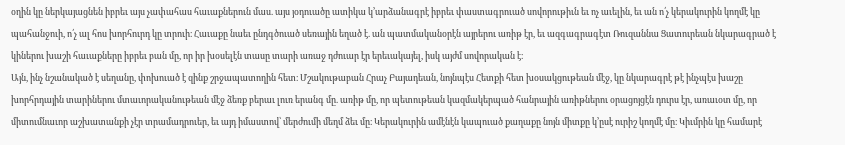օղին կը ներկայացնեն իբրեւ այս չափահաս հաւաքներուն մաս. այս յօդուածը ատիկա կ՚արձանագրէ իբրեւ փաստագրուած սովորութիւն եւ ոչ աւելին, եւ ան ո՛չ կերակուրին կողմէ կը պահանջուի, ո՛չ ալ հոս խորհուրդ կը տրուի։ Հաւաքը նաեւ ընդգծուած սեռային եղած է. ան պատմականօրէն այրերու առիթ էր, եւ ազգագրագէտ Ռուզաննա Ցատուրեան նկարագրած է կիներու խաշի հաւաքները իբրեւ բան մը, որ իր խօսելէն տասը տարի առաջ դժուար էր երեւակայել, իսկ այժմ սովորական է։
Այն, ինչ նշանակած է սեղանը, փոխուած է զինք շրջապատողին հետ։ Մշակութաբան Հրաչ Բայադեան, նոյնպէս Հետքի հետ խօսակցութեան մէջ, կը նկարագրէ թէ ինչպէս խաշը խորհրդային տարիներու մտաւորականութեան մէջ ձեռք բերաւ լուռ երանգ մը. առիթ մը, որ պետութեան կազմակերպած հանրային առիթներու օրացոյցէն դուրս էր, առաւօտ մը, որ միտումնաւոր աշխատանքի չէր տրամադրուեր, եւ այդ իմաստով՝ մերժումի մեղմ ձեւ մը։ Կերակուրին ամէնէն կապուած քաղաքը նոյն միտքը կ՚ըսէ ուրիշ կողմէ մը։ Կիւմրին կը համարէ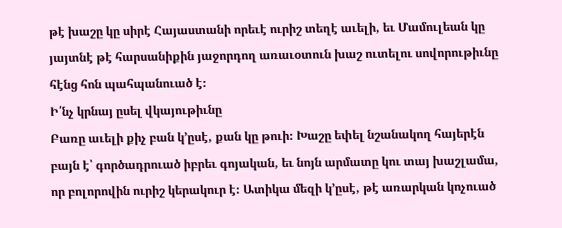թէ խաշը կը սիրէ Հայաստանի որեւէ ուրիշ տեղէ աւելի, եւ Մամուլեան կը յայտնէ թէ հարսանիքին յաջորդող առաւօտուն խաշ ուտելու սովորութիւնը հէնց հոն պահպանուած է։
Ի՛նչ կրնայ ըսել վկայութիւնը
Բառը աւելի քիչ բան կ՚ըսէ, քան կը թուի։ Խաշը եփել նշանակող հայերէն բայն է՝ գործադրուած իբրեւ գոյական, եւ նոյն արմատը կու տայ խաշլամա, որ բոլորովին ուրիշ կերակուր է։ Ատիկա մեզի կ՚ըսէ, թէ առարկան կոչուած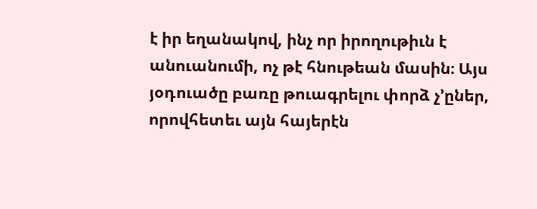է իր եղանակով, ինչ որ իրողութիւն է անուանումի, ոչ թէ հնութեան մասին։ Այս յօդուածը բառը թուագրելու փորձ չ՚ըներ, որովհետեւ այն հայերէն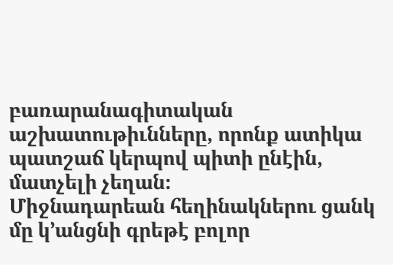բառարանագիտական աշխատութիւնները, որոնք ատիկա պատշաճ կերպով պիտի ընէին, մատչելի չեղան։
Միջնադարեան հեղինակներու ցանկ մը կ՚անցնի գրեթէ բոլոր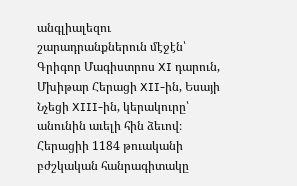անգլիալեզու շարադրանքներուն մէջէն՝ Գրիգոր Մագիստրոս XI դարուն, Մխիթար Հերացի XII-ին, Եսայի Նչեցի XIII-ին, կերակուրը՝ անունին աւելի հին ձեւով։ Հերացիի 1184 թուականի բժշկական հանրագիտակը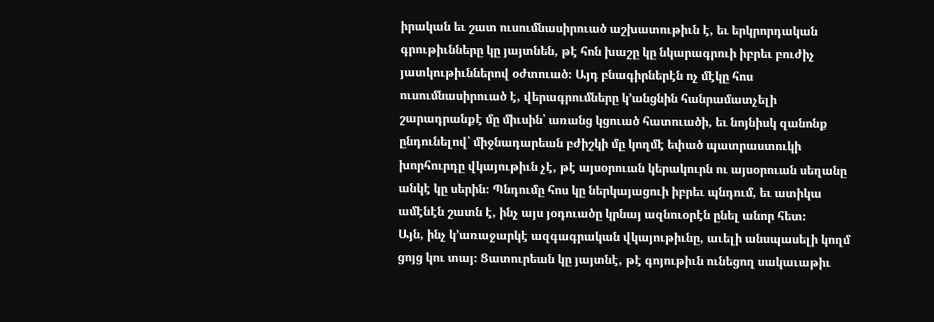իրական եւ շատ ուսումնասիրուած աշխատութիւն է, եւ երկրորդական գրութիւնները կը յայտնեն, թէ հոն խաշը կը նկարագրուի իբրեւ բուժիչ յատկութիւններով օժտուած։ Այդ բնագիրներէն ոչ մէկը հոս ուսումնասիրուած է, վերագրումները կ՚անցնին հանրամատչելի շարադրանքէ մը միւսին՝ առանց կցուած հատուածի, եւ նոյնիսկ զանոնք ընդունելով՝ միջնադարեան բժիշկի մը կողմէ եփած պատրաստուկի խորհուրդը վկայութիւն չէ, թէ այսօրուան կերակուրն ու այսօրուան սեղանը անկէ կը սերին։ Պնդումը հոս կը ներկայացուի իբրեւ պնդում, եւ ատիկա ամէնէն շատն է, ինչ այս յօդուածը կրնայ ազնուօրէն ընել անոր հետ։
Այն, ինչ կ՚առաջարկէ ազգագրական վկայութիւնը, աւելի անսպասելի կողմ ցոյց կու տայ։ Ցատուրեան կը յայտնէ, թէ գոյութիւն ունեցող սակաւաթիւ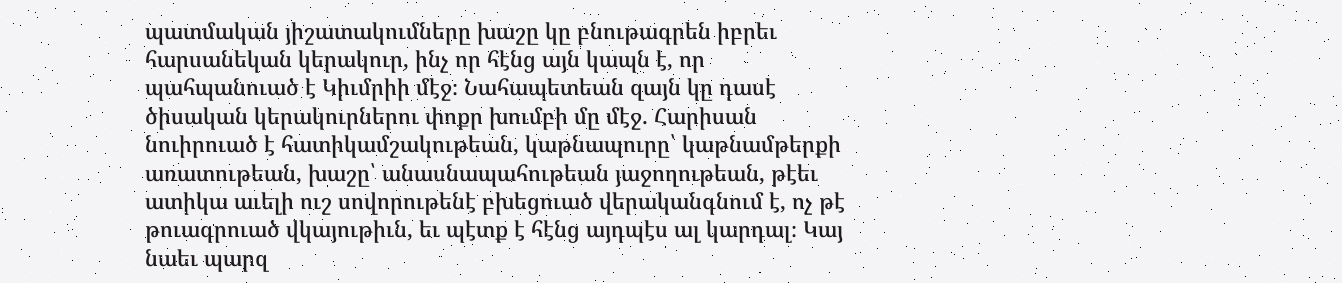պատմական յիշատակումները խաշը կը բնութագրեն իբրեւ հարսանեկան կերակուր, ինչ որ հէնց այն կապն է, որ պահպանուած է Կիւմրիի մէջ։ Նահապետեան զայն կը դասէ ծիսական կերակուրներու փոքր խումբի մը մէջ. Հարիսան նուիրուած է հատիկամշակութեան, կաթնապուրը՝ կաթնամթերքի առատութեան, խաշը՝ անասնապահութեան յաջողութեան, թէեւ ատիկա աւելի ուշ սովորութենէ բխեցուած վերականգնում է, ոչ թէ թուագրուած վկայութիւն, եւ պէտք է հէնց այդպէս ալ կարդալ։ Կայ նաեւ պարզ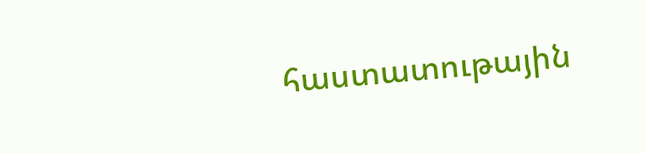հաստատութային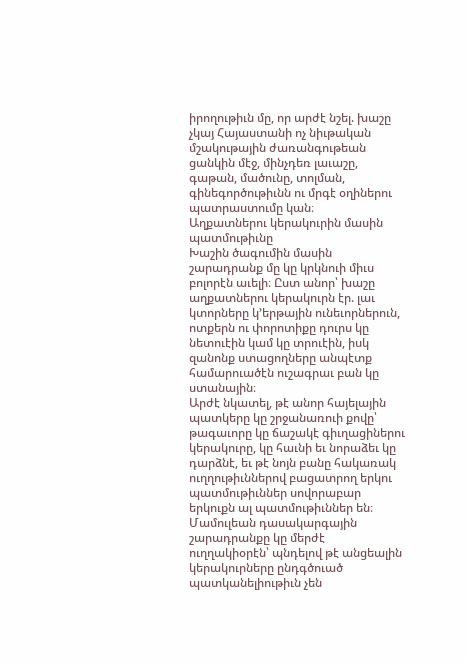իրողութիւն մը, որ արժէ նշել. խաշը չկայ Հայաստանի ոչ նիւթական մշակութային ժառանգութեան ցանկին մէջ, մինչդեռ լաւաշը, գաթան, մածունը, տոլման, գինեգործութիւնն ու մրգէ օղիներու պատրաստումը կան։
Աղքատներու կերակուրին մասին պատմութիւնը
Խաշին ծագումին մասին շարադրանք մը կը կրկնուի միւս բոլորէն աւելի։ Ըստ անոր՝ խաշը աղքատներու կերակուրն էր. լաւ կտորները կ՚երթային ունեւորներուն, ոտքերն ու փորոտիքը դուրս կը նետուէին կամ կը տրուէին, իսկ զանոնք ստացողները անպէտք համարուածէն ուշագրաւ բան կը ստանային։
Արժէ նկատել, թէ անոր հայելային պատկերը կը շրջանառուի քովը՝ թագաւորը կը ճաշակէ գիւղացիներու կերակուրը, կը հաւնի եւ նորաձեւ կը դարձնէ, եւ թէ նոյն բանը հակառակ ուղղութիւններով բացատրող երկու պատմութիւններ սովորաբար երկուքն ալ պատմութիւններ են։ Մամուլեան դասակարգային շարադրանքը կը մերժէ ուղղակիօրէն՝ պնդելով թէ անցեալին կերակուրները ընդգծուած պատկանելիութիւն չեն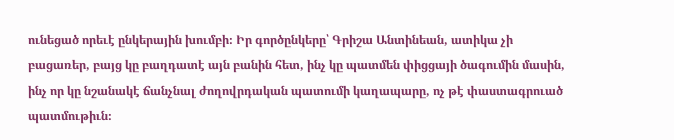ունեցած որեւէ ընկերային խումբի։ Իր գործընկերը՝ Գրիշա Անտինեան, ատիկա չի բացառեր, բայց կը բաղդատէ այն բանին հետ, ինչ կը պատմեն փիցցայի ծագումին մասին, ինչ որ կը նշանակէ ճանչնալ ժողովրդական պատումի կաղապարը, ոչ թէ փաստագրուած պատմութիւն։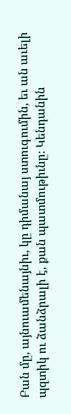Բան մը, այնուամենայնիւ, կը դիմանայ ստուգումին, եւ ան աւելի պզտիկ ու ձանձրալի է, քան պատմութիւնը։ Կենդանին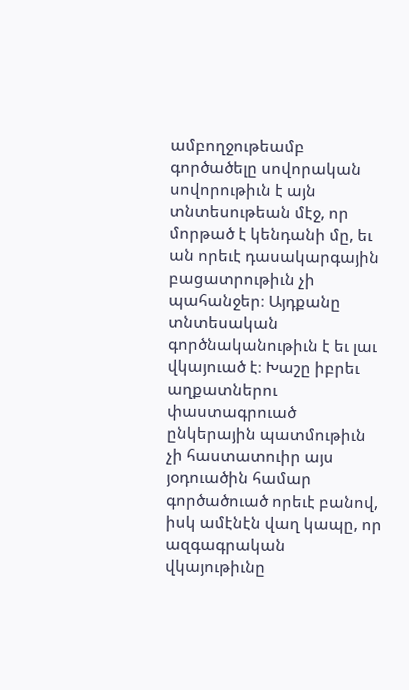ամբողջութեամբ գործածելը սովորական սովորութիւն է այն տնտեսութեան մէջ, որ մորթած է կենդանի մը, եւ ան որեւէ դասակարգային բացատրութիւն չի պահանջեր։ Այդքանը տնտեսական գործնականութիւն է եւ լաւ վկայուած է։ Խաշը իբրեւ աղքատներու փաստագրուած ընկերային պատմութիւն չի հաստատուիր այս յօդուածին համար գործածուած որեւէ բանով, իսկ ամէնէն վաղ կապը, որ ազգագրական վկայութիւնը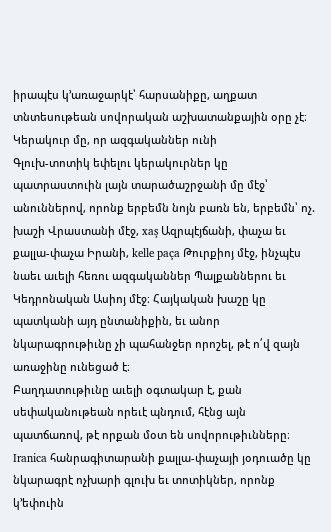իրապէս կ՚առաջարկէ՝ հարսանիքը, աղքատ տնտեսութեան սովորական աշխատանքային օրը չէ։
Կերակուր մը, որ ազգականներ ունի
Գլուխ-տոտիկ եփելու կերակուրներ կը պատրաստուին լայն տարածաշրջանի մը մէջ՝ անուններով, որոնք երբեմն նոյն բառն են, երբեմն՝ ոչ. խաշի Վրաստանի մէջ, xaş Ազրպէյճանի, փաչա եւ քալլա-փաչա Իրանի, kelle paça Թուրքիոյ մէջ, ինչպէս նաեւ աւելի հեռու ազգականներ Պալքաններու եւ Կեդրոնական Ասիոյ մէջ։ Հայկական խաշը կը պատկանի այդ ընտանիքին, եւ անոր նկարագրութիւնը չի պահանջեր որոշել, թէ ո՛վ զայն առաջինը ունեցած է։
Բաղդատութիւնը աւելի օգտակար է, քան սեփականութեան որեւէ պնդում, հէնց այն պատճառով, թէ որքան մօտ են սովորութիւնները։ Iranica հանրագիտարանի քալլա-փաչայի յօդուածը կը նկարագրէ ոչխարի գլուխ եւ տոտիկներ, որոնք կ՚եփուին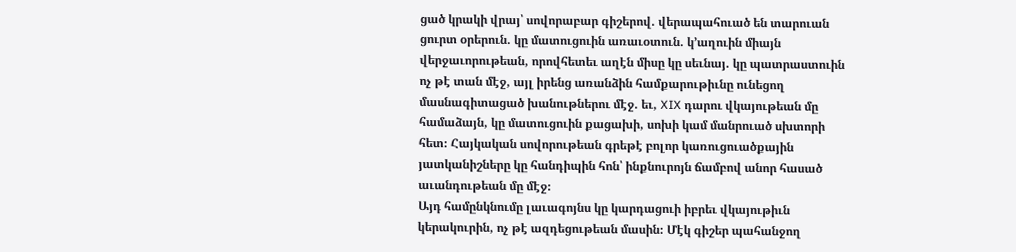ցած կրակի վրայ՝ սովորաբար գիշերով. վերապահուած են տարուան ցուրտ օրերուն. կը մատուցուին առաւօտուն. կ՚աղուին միայն վերջաւորութեան, որովհետեւ աղէն միսը կը սեւնայ. կը պատրաստուին ոչ թէ տան մէջ, այլ իրենց առանձին համքարութիւնը ունեցող մասնագիտացած խանութներու մէջ. եւ, XIX դարու վկայութեան մը համաձայն, կը մատուցուին քացախի, սոխի կամ մանրուած սխտորի հետ։ Հայկական սովորութեան գրեթէ բոլոր կառուցուածքային յատկանիշները կը հանդիպին հոն՝ ինքնուրոյն ճամբով անոր հասած աւանդութեան մը մէջ։
Այդ համընկնումը լաւագոյնս կը կարդացուի իբրեւ վկայութիւն կերակուրին, ոչ թէ ազդեցութեան մասին։ Մէկ գիշեր պահանջող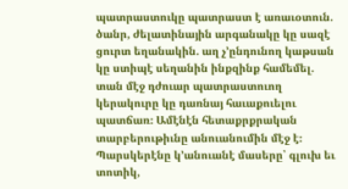պատրաստուկը պատրաստ է առաւօտուն. ծանր, ժելատինային արգանակը կը սազէ ցուրտ եղանակին. աղ չ՚ընդունող կաթսան կը ստիպէ սեղանին ինքզինք համեմել. տան մէջ դժուար պատրաստուող կերակուրը կը դառնայ հաւաքուելու պատճառ։ Ամէնէն հետաքրքրական տարբերութիւնը անուանումին մէջ է։ Պարսկերէնը կ՚անուանէ մասերը՝ գլուխ եւ տոտիկ,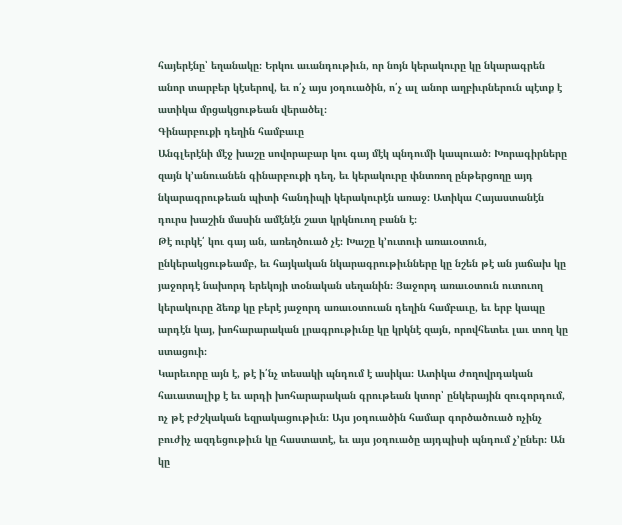հայերէնը՝ եղանակը։ Երկու աւանդութիւն, որ նոյն կերակուրը կը նկարագրեն անոր տարբեր կէսերով, եւ ո՛չ այս յօդուածին, ո՛չ ալ անոր աղբիւրներուն պէտք է ատիկա մրցակցութեան վերածել։
Գինարբուքի դեղին համբաւը
Անգլերէնի մէջ խաշը սովորաբար կու գայ մէկ պնդումի կապուած։ Խորագիրները զայն կ՚անուանեն գինարբուքի դեղ, եւ կերակուրը փնտռող ընթերցողը այդ նկարագրութեան պիտի հանդիպի կերակուրէն առաջ։ Ատիկա Հայաստանէն դուրս խաշին մասին ամէնէն շատ կրկնուող բանն է։
Թէ ուրկէ՛ կու գայ ան, առեղծուած չէ։ Խաշը կ՚ուտուի առաւօտուն, ընկերակցութեամբ, եւ հայկական նկարագրութիւնները կը նշեն թէ ան յաճախ կը յաջորդէ նախորդ երեկոյի տօնական սեղանին։ Յաջորդ առաւօտուն ուտուող կերակուրը ձեռք կը բերէ յաջորդ առաւօտուան դեղին համբաւը, եւ երբ կապը արդէն կայ, խոհարարական լրագրութիւնը կը կրկնէ զայն, որովհետեւ լաւ տող կը ստացուի։
Կարեւորը այն է, թէ ի՛նչ տեսակի պնդում է ասիկա։ Ատիկա ժողովրդական հաւատալիք է եւ արդի խոհարարական գրութեան կտոր՝ ընկերային զուգորդում, ոչ թէ բժշկական եզրակացութիւն։ Այս յօդուածին համար գործածուած ոչինչ բուժիչ ազդեցութիւն կը հաստատէ, եւ այս յօդուածը այդպիսի պնդում չ՚ըներ։ Ան կը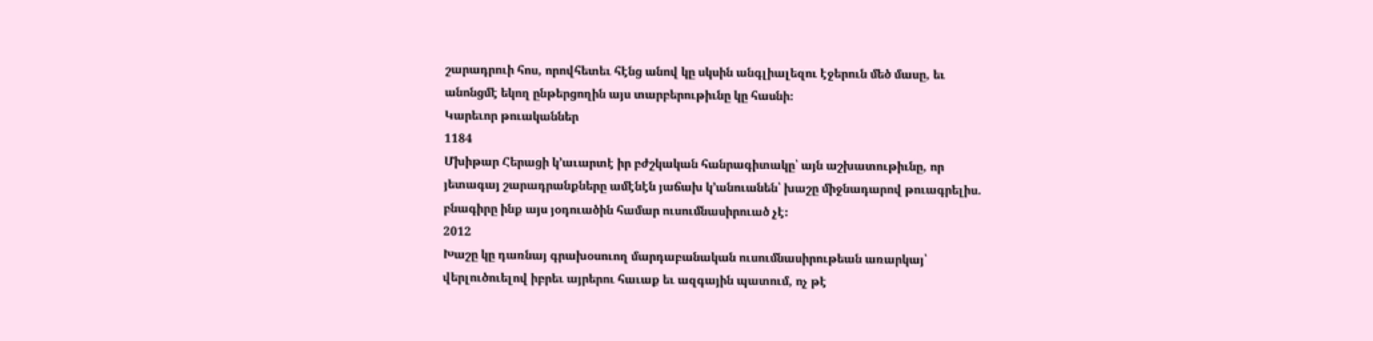շարադրուի հոս, որովհետեւ հէնց անով կը սկսին անգլիալեզու էջերուն մեծ մասը, եւ անոնցմէ եկող ընթերցողին այս տարբերութիւնը կը հասնի։
Կարեւոր թուականներ
1184
Մխիթար Հերացի կ՚աւարտէ իր բժշկական հանրագիտակը՝ այն աշխատութիւնը, որ յետագայ շարադրանքները ամէնէն յաճախ կ՚անուանեն՝ խաշը միջնադարով թուագրելիս. բնագիրը ինք այս յօդուածին համար ուսումնասիրուած չէ։
2012
Խաշը կը դառնայ գրախօսուող մարդաբանական ուսումնասիրութեան առարկայ՝ վերլուծուելով իբրեւ այրերու հաւաք եւ ազգային պատում, ոչ թէ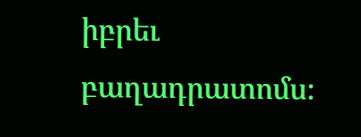իբրեւ բաղադրատոմս։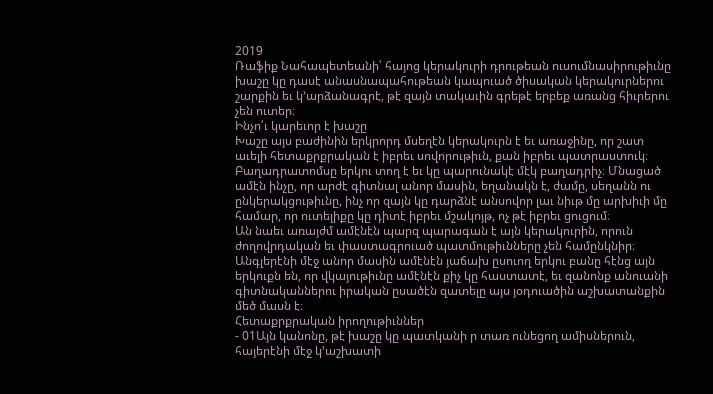2019
Ռաֆիք Նահապետեանի՝ հայոց կերակուրի դրութեան ուսումնասիրութիւնը խաշը կը դասէ անասնապահութեան կապուած ծիսական կերակուրներու շարքին եւ կ՚արձանագրէ, թէ զայն տակաւին գրեթէ երբեք առանց հիւրերու չեն ուտեր։
Ինչո՛ւ կարեւոր է խաշը
Խաշը այս բաժինին երկրորդ մսեղէն կերակուրն է եւ առաջինը, որ շատ աւելի հետաքրքրական է իբրեւ սովորութիւն, քան իբրեւ պատրաստուկ։ Բաղադրատոմսը երկու տող է եւ կը պարունակէ մէկ բաղադրիչ։ Մնացած ամէն ինչը, որ արժէ գիտնալ անոր մասին, եղանակն է, ժամը, սեղանն ու ընկերակցութիւնը, ինչ որ զայն կը դարձնէ անսովոր լաւ նիւթ մը արխիւի մը համար, որ ուտելիքը կը դիտէ իբրեւ մշակոյթ, ոչ թէ իբրեւ ցուցում։
Ան նաեւ առայժմ ամէնէն պարզ պարագան է այն կերակուրին, որուն ժողովրդական եւ փաստագրուած պատմութիւնները չեն համընկնիր։ Անգլերէնի մէջ անոր մասին ամէնէն յաճախ ըսուող երկու բանը հէնց այն երկուքն են, որ վկայութիւնը ամէնէն քիչ կը հաստատէ, եւ զանոնք անուանի գիտնականներու իրական ըսածէն զատելը այս յօդուածին աշխատանքին մեծ մասն է։
Հետաքրքրական իրողութիւններ
- 01Այն կանոնը, թէ խաշը կը պատկանի ր տառ ունեցող ամիսներուն, հայերէնի մէջ կ՚աշխատի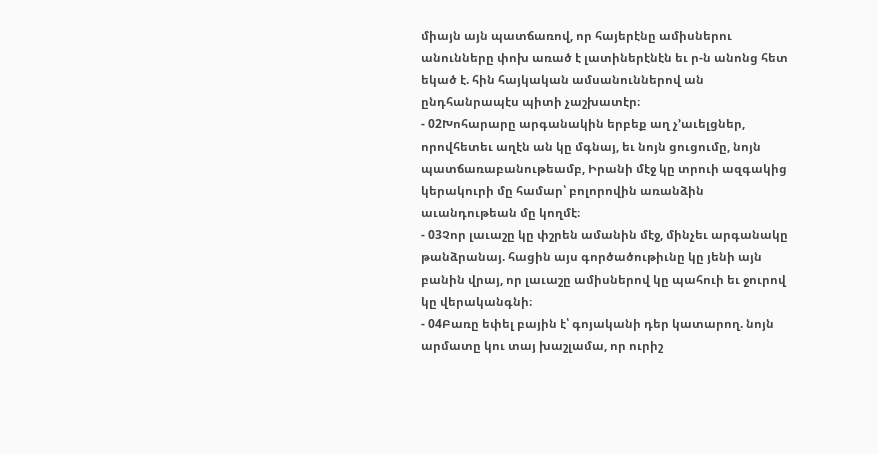միայն այն պատճառով, որ հայերէնը ամիսներու անունները փոխ առած է լատիներէնէն եւ ր-ն անոնց հետ եկած է. հին հայկական ամսանուններով ան ընդհանրապէս պիտի չաշխատէր։
- 02Խոհարարը արգանակին երբեք աղ չ՚աւելցներ, որովհետեւ աղէն ան կը մգնայ, եւ նոյն ցուցումը, նոյն պատճառաբանութեամբ, Իրանի մէջ կը տրուի ազգակից կերակուրի մը համար՝ բոլորովին առանձին աւանդութեան մը կողմէ։
- 03Չոր լաւաշը կը փշրեն ամանին մէջ, մինչեւ արգանակը թանձրանայ. հացին այս գործածութիւնը կը յենի այն բանին վրայ, որ լաւաշը ամիսներով կը պահուի եւ ջուրով կը վերականգնի։
- 04Բառը եփել բային է՝ գոյականի դեր կատարող. նոյն արմատը կու տայ խաշլամա, որ ուրիշ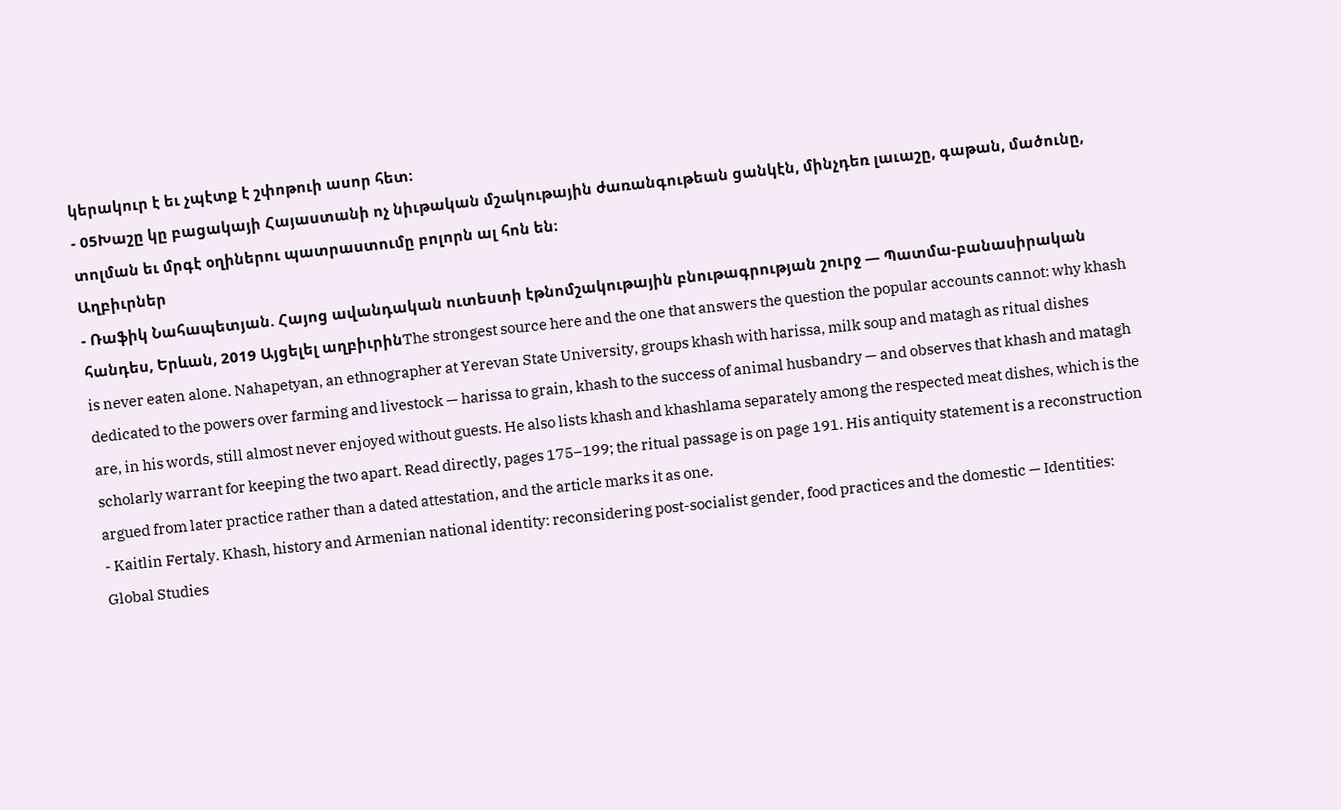կերակուր է եւ չպէտք է շփոթուի ասոր հետ։
- 05Խաշը կը բացակայի Հայաստանի ոչ նիւթական մշակութային ժառանգութեան ցանկէն, մինչդեռ լաւաշը, գաթան, մածունը, տոլման եւ մրգէ օղիներու պատրաստումը բոլորն ալ հոն են։
Աղբիւրներ
- Ռաֆիկ Նահապետյան. Հայոց ավանդական ուտեստի էթնոմշակութային բնութագրության շուրջ — Պատմա-բանասիրական հանդես, Երևան, 2019 Այցելել աղբիւրինThe strongest source here and the one that answers the question the popular accounts cannot: why khash is never eaten alone. Nahapetyan, an ethnographer at Yerevan State University, groups khash with harissa, milk soup and matagh as ritual dishes dedicated to the powers over farming and livestock — harissa to grain, khash to the success of animal husbandry — and observes that khash and matagh are, in his words, still almost never enjoyed without guests. He also lists khash and khashlama separately among the respected meat dishes, which is the scholarly warrant for keeping the two apart. Read directly, pages 175–199; the ritual passage is on page 191. His antiquity statement is a reconstruction argued from later practice rather than a dated attestation, and the article marks it as one.
- Kaitlin Fertaly. Khash, history and Armenian national identity: reconsidering post-socialist gender, food practices and the domestic — Identities: Global Studies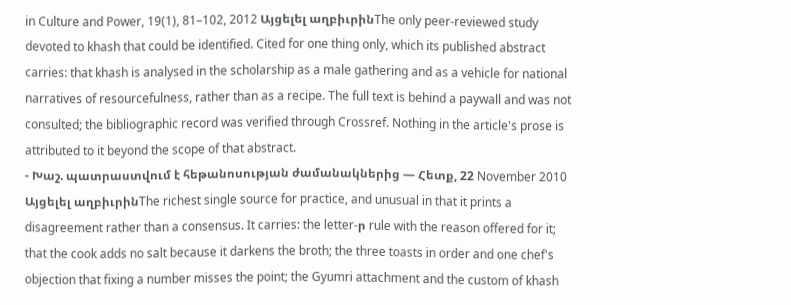in Culture and Power, 19(1), 81–102, 2012 Այցելել աղբիւրինThe only peer-reviewed study devoted to khash that could be identified. Cited for one thing only, which its published abstract carries: that khash is analysed in the scholarship as a male gathering and as a vehicle for national narratives of resourcefulness, rather than as a recipe. The full text is behind a paywall and was not consulted; the bibliographic record was verified through Crossref. Nothing in the article's prose is attributed to it beyond the scope of that abstract.
- Խաշ. պատրաստվում է հեթանոսության ժամանակներից — Հետք, 22 November 2010 Այցելել աղբիւրինThe richest single source for practice, and unusual in that it prints a disagreement rather than a consensus. It carries: the letter-ր rule with the reason offered for it; that the cook adds no salt because it darkens the broth; the three toasts in order and one chef's objection that fixing a number misses the point; the Gyumri attachment and the custom of khash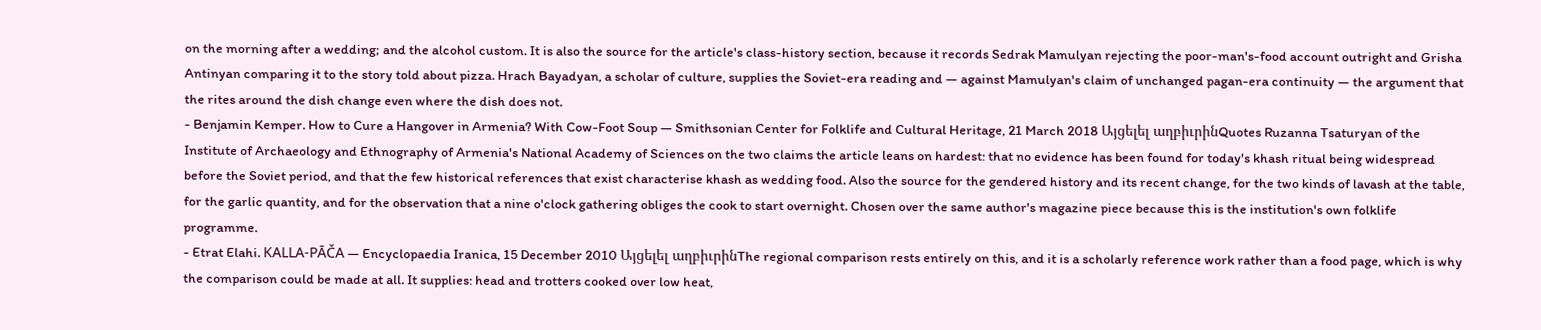on the morning after a wedding; and the alcohol custom. It is also the source for the article's class-history section, because it records Sedrak Mamulyan rejecting the poor-man's-food account outright and Grisha Antinyan comparing it to the story told about pizza. Hrach Bayadyan, a scholar of culture, supplies the Soviet-era reading and — against Mamulyan's claim of unchanged pagan-era continuity — the argument that the rites around the dish change even where the dish does not.
- Benjamin Kemper. How to Cure a Hangover in Armenia? With Cow-Foot Soup — Smithsonian Center for Folklife and Cultural Heritage, 21 March 2018 Այցելել աղբիւրինQuotes Ruzanna Tsaturyan of the Institute of Archaeology and Ethnography of Armenia's National Academy of Sciences on the two claims the article leans on hardest: that no evidence has been found for today's khash ritual being widespread before the Soviet period, and that the few historical references that exist characterise khash as wedding food. Also the source for the gendered history and its recent change, for the two kinds of lavash at the table, for the garlic quantity, and for the observation that a nine o'clock gathering obliges the cook to start overnight. Chosen over the same author's magazine piece because this is the institution's own folklife programme.
- Etrat Elahi. KALLA-PĀČA — Encyclopaedia Iranica, 15 December 2010 Այցելել աղբիւրինThe regional comparison rests entirely on this, and it is a scholarly reference work rather than a food page, which is why the comparison could be made at all. It supplies: head and trotters cooked over low heat,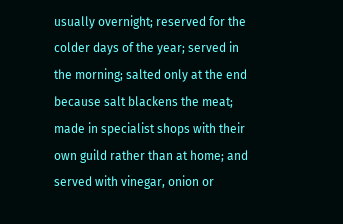usually overnight; reserved for the colder days of the year; served in the morning; salted only at the end because salt blackens the meat; made in specialist shops with their own guild rather than at home; and served with vinegar, onion or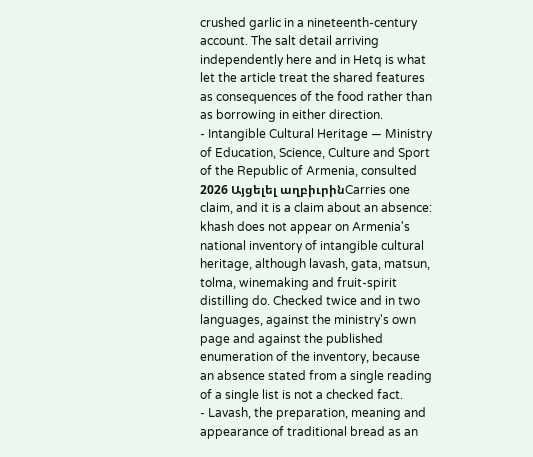crushed garlic in a nineteenth-century account. The salt detail arriving independently here and in Hetq is what let the article treat the shared features as consequences of the food rather than as borrowing in either direction.
- Intangible Cultural Heritage — Ministry of Education, Science, Culture and Sport of the Republic of Armenia, consulted 2026 Այցելել աղբիւրինCarries one claim, and it is a claim about an absence: khash does not appear on Armenia's national inventory of intangible cultural heritage, although lavash, gata, matsun, tolma, winemaking and fruit-spirit distilling do. Checked twice and in two languages, against the ministry's own page and against the published enumeration of the inventory, because an absence stated from a single reading of a single list is not a checked fact.
- Lavash, the preparation, meaning and appearance of traditional bread as an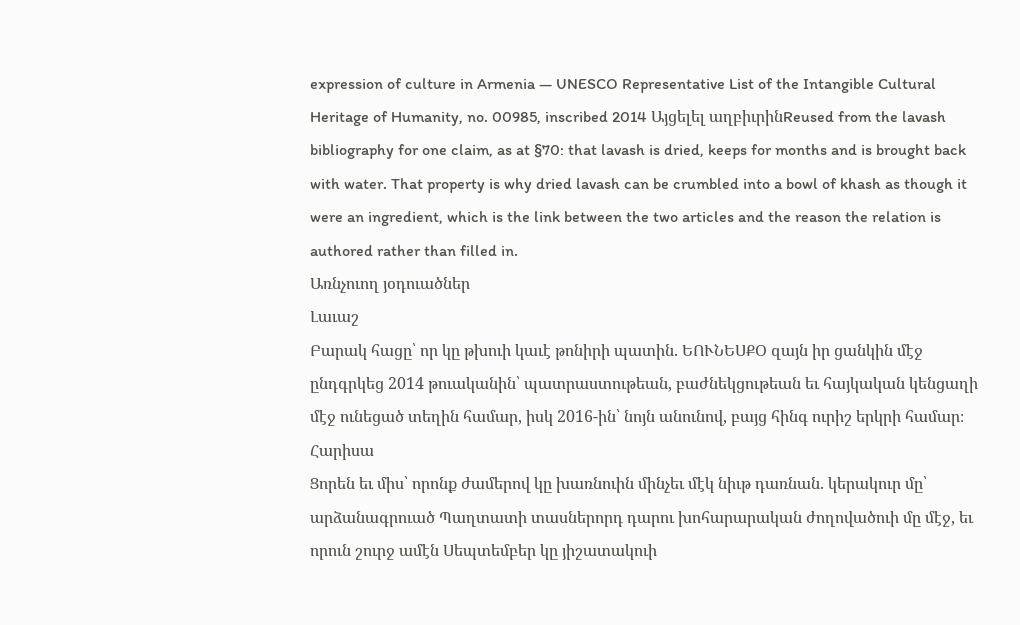expression of culture in Armenia — UNESCO Representative List of the Intangible Cultural Heritage of Humanity, no. 00985, inscribed 2014 Այցելել աղբիւրինReused from the lavash bibliography for one claim, as at §70: that lavash is dried, keeps for months and is brought back with water. That property is why dried lavash can be crumbled into a bowl of khash as though it were an ingredient, which is the link between the two articles and the reason the relation is authored rather than filled in.
Առնչուող յօդուածներ
Լաւաշ
Բարակ հացը՝ որ կը թխուի կաւէ թոնիրի պատին. ԵՈՒՆԵՍՔՕ զայն իր ցանկին մէջ ընդգրկեց 2014 թուականին՝ պատրաստութեան, բաժնեկցութեան եւ հայկական կենցաղի մէջ ունեցած տեղին համար, իսկ 2016-ին՝ նոյն անունով, բայց հինգ ուրիշ երկրի համար։
Հարիսա
Ցորեն եւ միս՝ որոնք ժամերով կը խառնուին մինչեւ մէկ նիւթ դառնան. կերակուր մը՝ արձանագրուած Պաղտատի տասներորդ դարու խոհարարական ժողովածուի մը մէջ, եւ որուն շուրջ ամէն Սեպտեմբեր կը յիշատակուի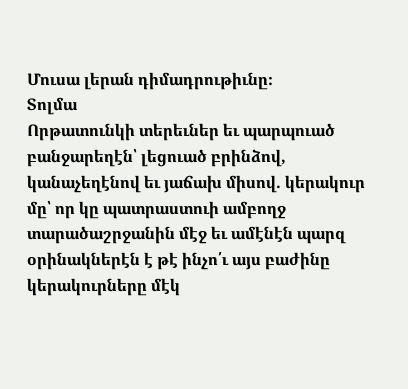Մուսա լերան դիմադրութիւնը։
Տոլմա
Որթատունկի տերեւներ եւ պարպուած բանջարեղէն՝ լեցուած բրինձով, կանաչեղէնով եւ յաճախ միսով. կերակուր մը՝ որ կը պատրաստուի ամբողջ տարածաշրջանին մէջ եւ ամէնէն պարզ օրինակներէն է թէ ինչո՛ւ այս բաժինը կերակուրները մէկ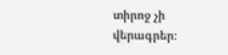տիրոջ չի վերագրեր։